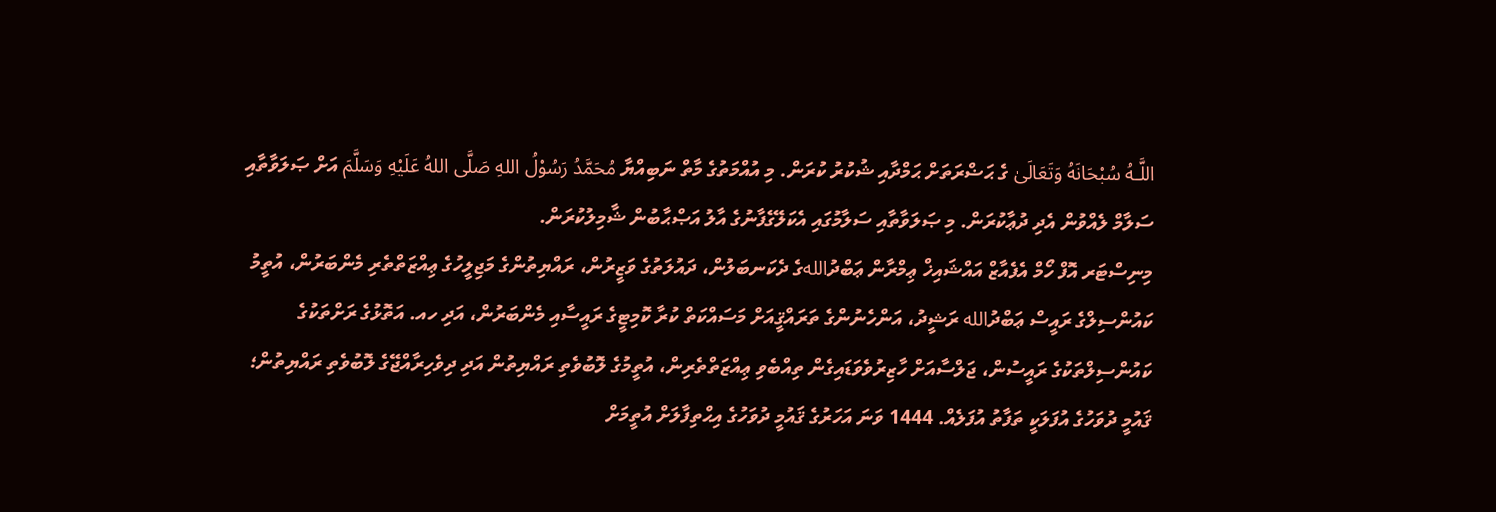اللَّـهُ سُبْحَانَهُ وَتَعَالَىٰ ގެ ޙަޟްރަތަށް ޙަމްދާއި ޝުކުރު ކުރަން. މި އުއްމަތުގެ މާތް ނަބިއްޔާ مُحَمَّدُ رَسُوْلُ اللهِ صَلَّى اللهُ عَلَيْهِ وَسَلَّمَ އަށް ޞަލަވާތާއި ސަލާމް ލެއްވުން އެދި ދުޢާކުރަން. މި ޞަލަވާތާއި ސަލާމުގައި އެކަލޭގެފާނުގެ އާލު އަޞްޙާބުން ޝާމިލުކުރަން.
މިނިސްޓަރ އޮފް ހޯމް އެފެއާޒް އައްޝައިޚް ޢިމްރާން ޢަބްދުاللهގެ ދެކަނބަލުން، ދައުލަތުގެ ވަޒީރުން، ރައްޔިތުންގެ މަޖިލީހުގެ ޢިއްޒަތްތެރި މެންބަރުން، އުތީމު ކައުންސިލްގެ ރައީސް ޢަބްދުالله ރަޝީދު، އަންހެނުންގެ ތަރައްޤީއަށް މަސައްކަތް ކުރާ ކޮމިޓީގެ ރައީސާއި މެންބަރުން، އަދި ހއ. އަތޮޅުގެ ރަށްތަކުގެ ކައުންސިލްތަކުގެ ރައީސުން، ޖަލްސާއަށް ހާޒިރުވެވަޑައިގެން ތިއްބެވި ޢިއްޒަތްތެރިން، އުތީމުގެ ލޮބުވެތި ރައްޔިތުން އަދި ދިވެހިރާއްޖޭގެ ލޮބުވެތި ރައްޔިތުން؛
ޤައުމީ ދުވަހުގެ އުފަލަކީ ތަފާތު އުފަލެއް. 1444 ވަނަ އަހަރުގެ ޤައުމީ ދުވަހުގެ އިޙްތިފާލަށް އުތީމަށް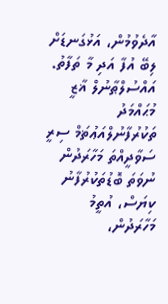އާދެވުމުން، އަޅުގަނޑަށް ލިބޭ އުފާ އަދި މާ ތަފާތު. އައްސުލްޠާނުލް ޣާޒީ މުޙައްމަދު ތަކުރުފާނުލްއަޢުޡަމް ސިރީ ސަވާދީއްތަ މަހާރަދުން ނުވަތަ ބޮޑުތަކުރުފާނު ކިޔަސް، އުތީމު މަހާރަދުން،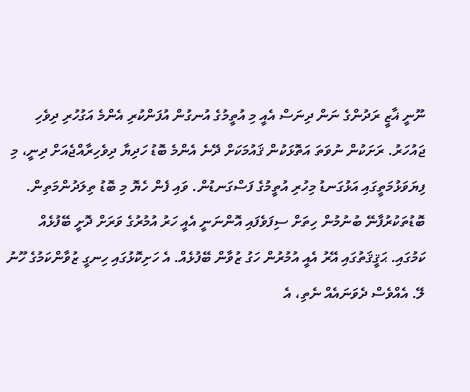ނޫނީ ޣާޒީ ރަދުންގެ ނަން ދިނަސް އެއީ މި އުތީމުގެ އުނގުން އުފަންކުރި އެންމެ އަގުހުރި ދިވެހި ޖައުހަރު. ރަށަކުން ނުވަތަ އަތޮޅަކުން ޤައުމަކަށް ދޭނެ އެންމެ ބޮޑު ހަދިޔާ ދިވެހިރާއްޖެއަށް ދިނީ، މި ފިޔަވަޅުމަތީގައި އަޅުގަނޑު މިހުރި އުތީމުގެ ފަސްގަނޑުން. ވައި ފެން ހެޔޮ މި ބޮޑު ތިލަދުންމަތިން.
ބޮޑުތަކުރުފާނޭ ބުނުމުން ހިތަށް ސިފަވެފައި އޮންނަނީ އެއީ ހަރު އުމުރުގެ ވަރަށް ދޮށީ ބޭފުޅެއް ކަމުގައި. ޙަޤީޤަތުގައި އޭރު އެއީ އުމުރުން ހަގު ޒުވާން ބޭފުޅެއް. އެ ހަށިކޮޅުގައި ހިނގީ ޒުވާންކަމުގެ ހޫނު ލޭ. އެއްވެސް ދެވަނައެއް ނެތި، އެ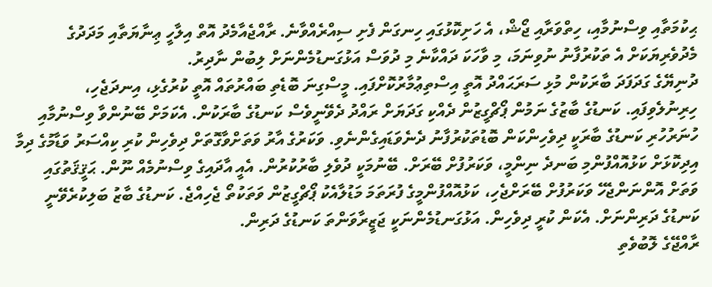ޙިކުމަތާއި ވިސްނުމާއި، ހިތްވަރާއި ޖޯޝް، އެ ހަށިކޮޅުގައި ހިނގަން ފެށި ސިއްރެއްވާނެ. ރާއްޖެއާމެދު އޮތް އިލާހީ ޢިނާޔަތާއި މަދަދުގެ މެދުވެރިޔަކަށް އެ ތަކުރުފާނު ނުވިނަމަ، މި ވާހަކަ ދައްކާނެ މި ދުވަސް އަޅުގަނޑުމެންނަށް ލިބުން ނާދިރު.
ދުނިޔޭގެ ގަދަފަދަ ބާރަކުން މުޅި ސަރަޙައްދު އޮތީ އިސްތިޢުމާރުކޮށްފައި. މީސްގިނަ ބޮޑެތި ބައްރުތައް އޮތީ ކުރުގެޅި، އިނދަޖެހި، ހިރިނުލެވިފައި. ކަނޑުގެ ބާޒުގެ ނަމުން ޕޯޗްގީޒުން ދެއްކި ގަދަޔަށް ރައްދު ދެވޭނީވެސް ކަނޑުގެ ބާރަކުން. އެކަމަށް ބޭނުންވާ ވިސްނުމާއި ހުނަރުހުރި ކަނޑުގެ ބާރަކީ ދިވެހިންކަން ބޮޑުތަކުރުފާނު ދެނެވަޑައިގެންނެވި. ވަކަރުގެ އާރު ވަތަށްވާގޮތަށް ދިވެހިން ކުރި ކިއްސަރު ވަޑާމުގެ ދިމާ އިދިކޮޅަށް ކަޅުއޮއްފުންމި ބަނދެ ނިންމީ، ވަކަރުފުށް ބޭރަށް. ބޭނުމަކީ ދުވެލި ބާރުކުރުން. އެއީ އާދައިގެ ވިސްނުމެއް ނޫން. ޙަޤީޤަތުގައި ވަތަށް އޮންނަންޖެހޭ ވަކަރުފުށް ބޭރަށްޖެހި، ކަޅުއޮއްފުންމީގެ ފުރަތަމަ މަޑުލާއެކު ޕޯޗްގީޒުން ވަތަކުތޯ ޖެހިއްޖެ. ކަނޑުގެ ބާޒު ބަލިކުރެވޭނީ ކަނޑުގެ ދަރިންނަށް. އެކަން ކުރީ ދިވެހިން. އަޅުގަނޑުމެންނަކީ ޖަޒީރާވަންތަ ކަނޑުގެ ދަރިން.
ރާއްޖޭގެ ލޮބުވެތި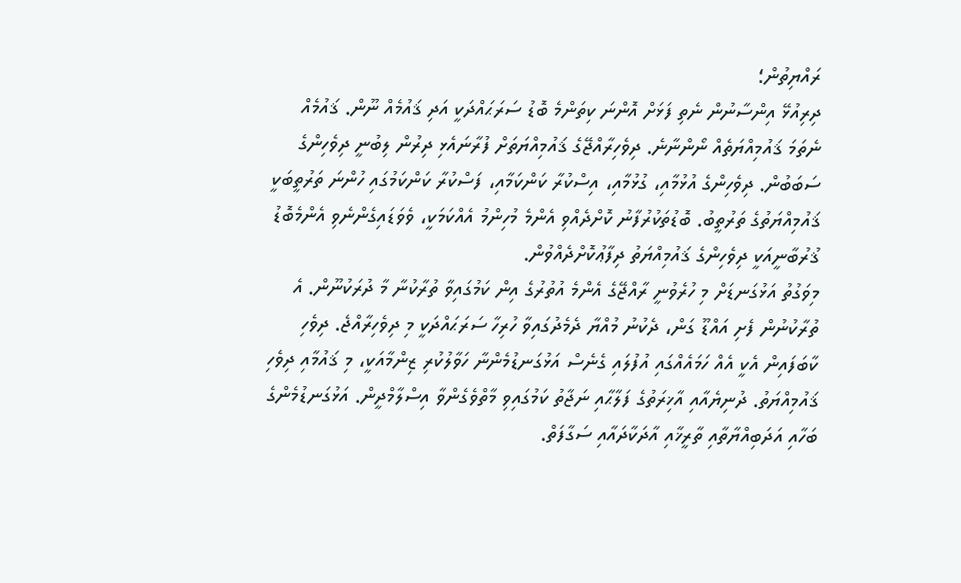ރައްޔިތުން؛
ދިރިއުޅޭ އިންސާނުން ނެތި ފަޅަށް އޮންނަ ކިތަންމެ ބޮޑު ސަރަޙައްދަކީ އަދި ޤައުމެއް ނޫން. ޤައުމެއް ނެތަމަ ޤައުމިއްޔަތެއް ނޯންނާނެ. ދިވެހިރާއްޖޭގެ ޤައުމިއްޔަތަށް ފުރާނައެޅި ދިރުން ލިބުނީ ދިވެހިންގެ ސަބަބުން. ދިވެހިންގެ އުޅުމާއި، ގުޅުމާއި، އިސްކުރާ ކަންކަމާއި، ފަސްކުރާ ކަންކަމުގައި ހުންނަ ތަރުތީބަކީ ޤައުމިއްޔަތުގެ ތަރުތީބު. ބޮޑުތަކުރުފާނު ކޮށްދެއްވި އެންމެ މުހިންމު އެއްކަމަކީ، ވެވަޑައިގެންނެވި އެންމެބޮޑު ޤުރުބާނީއަކީ ދިވެހިންގެ ޤައުމިއްޔަތު ދިފާޢުކޮށްދެއްވުން.
މިވަގުތު އަޅުގަނޑަށް މި ހުރެވުނީ ރާއްޖޭގެ އެންމެ އުތުރުގެ އިން ކަމުގައިވާ ތުރާކުނާ މާ ދުރަކުނޫން. އެ ތުރާކުނުން ފެށި އައްޑޫ ގަން، ދެކުނު މުއްޔާ ދެމެދުގައިވާ ހުރިހާ ސަރަޙައްދަކީ މި ދިވެހިރާއްޖެ. ދިވެހި ކާބަފައިން އެކީ އެއް ހަމައެއްގައި އުފުލައި ގެނެސް އަޅުގަނޑުމެންނާ ހަވާލުކުރި ޒިންމާއަކީ، މި ޤައުމާއި ދިވެހި ޤައުމިއްޔަތު. ދުނިޔެއާއި އާޚިރަތުގެ ފަލާޙާއި ނަޖާތު ކަމުގައިވި މާތްވެގެންވާ އިސްލާމްދީން. އަޅުގަނޑުމެންގެ ބަހާއި އަދަބިއްޔާތާއި ތާރީޚާއި އާދަކާދައާއި ސަގާފަތް.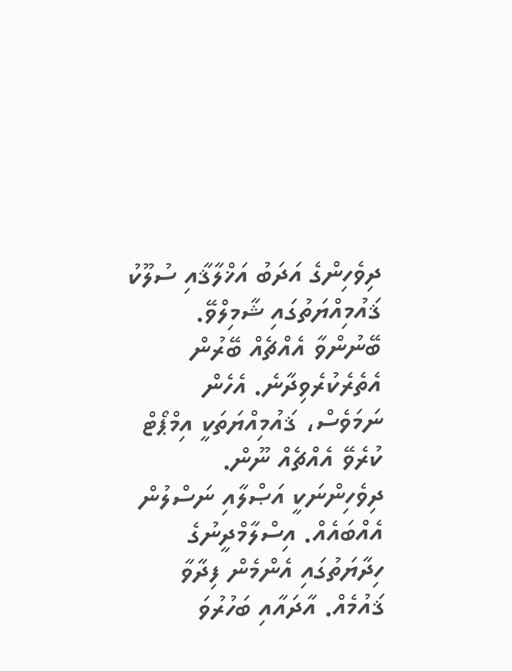ދިވެހިންގެ އަދަބު އަޚްލާޤާއި ސުލޫކު ޤައުމިއްޔަތުގައި ޝާމިލްވޭ.
ބޭނުންވާ އެއްޗެއް ބޭރުން އެތެރެކުރެވިދާނެ. އެހެން ނަމަވެސް، ޤައުމިއްޔަތަކީ އިމްޕޯޓް ކުރެވޭ އެއްޗެއް ނޫން. ދިވެހިންނަކީ އަޞްލާއި ނަސްލުން އެއްބައެއް. އިސްލާމްދީނުގެ ހިދާޔަތުގައި އެންމެން ފިދާވާ ޤައުމެއް. އާދައާއި ބަހުރުވަ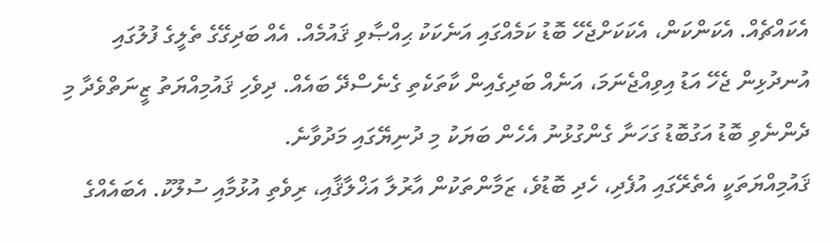އެކައްޗެއް. އެކަންކަން، އެކަކަށްޖެހޭ ބޮޑު ކަމެއްގައި އަނެކަކު ޙިއްޞާވި ޤައުމެއް. އެއް ބަދިގޭގެ ތެލީގެ ފުލުގައި އުނދުޅިން ޖެހޭ އަޑު އިވިއްޖެނަމަ، އަނެއް ބަދިގެއިން ކާތަކެތި ގެނެސްދޭ ބައެއް. ދިވެހި ޤައުމިއްޔަތު ޒީނަތްވެދާ މި ދެންނެވި ބޮޑު އަގުބޮޑު ގަހަނާ ގެންގުޅުނު އެހެން ބަޔަކު މި ދުނިޔޭގައި މަދުވާނެ.
ޤައުމިއްޔަތަކީ އެތެރޭގައި އުފެދި، ހެދި ބޮޑުވެ، ޒަމާންތަކުން އާރުލާ އަޚްލާޤާއި، ރިވެތި އުޅުމާއި ސުލޫކު. އެބައެއްގެ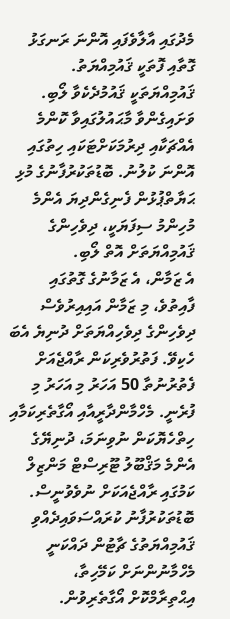މެދުގައި އާލާވެފައި އޮންނަ ރަނގަޅު ގޮތާއި ފޮތަކީ ޤައުމިއްޔަތު. ޤައުމިއްޔަތަކީ ޤައުމުދެކެވާ ލޯބި. ވަށައިގެންވާ މާޙައުލުގައިވާ ކޮންމެ އެއްޗަކާއި ދިރުމަކަށްޓަކައި ހިތުގައި އޮންނަ ކުލުނު. ބޮޑުތަކުރުފާނުގެ މުޅި ޙަޔާތްޕުޅުން ފެނިގެންދިޔަ އެންމެ މުހިންމު ސިފަޔަކީ، ދިވެހިންގެ ޤައުމިއްޔަތަށް އޮތް ލޯބި.
އެ ޒަމާން، އެ ޒަމާނުގެ ގޮތުގައި ފާއިތުވެ، މި ޒަމާން އައިއިރުވެސް ދިވެހިންގެ ދިވެހިއްޔަތަށް ދުނިޔެ އެބަ ހެކިވޭ. ފަތުރުވެރިކަން ރާއްޖެއަށް ފެތުރުނުތާ 50 އަހަރު މި އަހަރު މި ފުރެނީ. މެހްމާންދާރީއާއި އޯގާތެރިކަމާއި ހިތްހެޔޮކަން ނުވިނަމަ، ދުނިޔޭގެ އެންމެ މަޤްބޫލު ޓޫރިސްޓް މަންޒިލް ކަމުގައި ރާއްޖެއަކަށް ނުވެވުނީސް. ބޮޑުތަކުރުފާނު ކުރައްސަވައިދެއްވި ޤައުމިއްޔަތުގެ ޗާޓުން ދައްކަނީ މެހްމާނުންނަށް ކަމޭހިތާ، އިޙްތިރާމްކޮށް އޯގާތެރިވުން.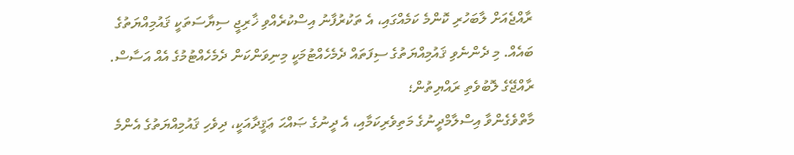ރާއްޖެއަށް ލާބަހުރި ކޮންމެ ކަމެއްގައި، އެ ތަކުރުފާނު އިސްކުރެއްވި ޚާރިޖީ ސިޔާސަތަކީ ޤައުމިއްޔަތުގެ ބައެއް. މި ދެންނެވި ޤައުމިއްޔަތުގެ ސިފަތައް ދެމެހެއްޓުމަކީ މިނިވަންކަން ދެމެހެއްޓުމުގެ އެއް އަސާސް.
ރާއްޖޭގެ ލޮބުވެތި ރައްޔިތުން؛
މާތްވެގެންވާ އިސްލާމްދީނުގެ މަތިވެރިކަމާއި، އެ ދީނުގެ ޞައްޙަ ޢަޤީދާއަކީ، ދިވެހި ޤައުމިއްޔަތުގެ އެންމެ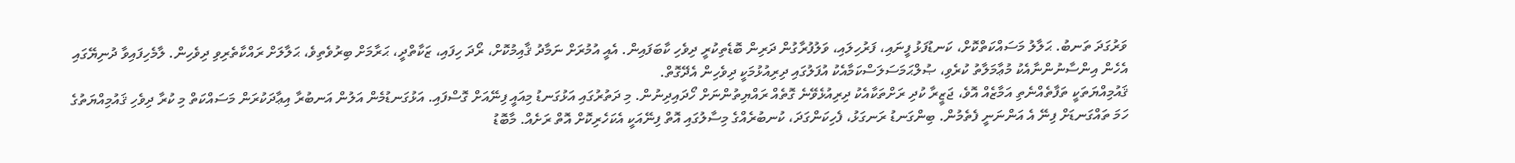ވަރުގަދަ ތަނބު. ޙަލާލު މަސައްކަތްކޮށް، ކަނޑުފަޅު ފީނައި، ފަރުހިލައި، ވަލުފުރާގުން ދަރިން ބޮޑެތިކުރީ ދިވެހި ކާބަފައިން. އެއީ އުމުރަށް ނަމާދު ޤާއިމުކޮށް، ރޯދަ ހިފައި، ޒަކާތްދީ، ޙަރާމަށް ބިރުވެތިވެ، ޙަލާލަށް ރައްކާތެރިވި ދިވެހިން. ލާމެހިފައިވާ ދުނިޔޭގައި އެހެން އިންސާނުންނާއެކު މުޢާމަލާތު ކުރެވި، ޞުލްޙަމަސަލަސްކަމާއެކު އުފަލުގައި ދިރިއުޅުމަކީ ދިވެހިން އެދޭގޮތް.
ޤައުމިއްޔަތަކީ ތަފާތެއްނެތި އަމާޒެއް އޮވެ، ޖަޒީރާ ކުދި ރަށްތަކާއެކު ދިރިއުޅެވޭނެ ގޮތެއް ރައްޔިތުންނަށް ހޯދައިދިނުން. މި ދަތުރުގައި އަޅުގަނޑު މިއައީ ފިނޭއަށް ގޮސްފައި. އަޅުގަނޑުމެން އަލުން އަނބުރާ އިޢާދަކުރަން މަސައްކަތް މި ކުރާ ދިވެހި ޤައުމިއްޔަތުގެ ހަމަ ތައްގަނޑަށް ފިނޭ އެ އަންނަނީ ފެތެމުން. ބިންގަނޑު ރަނގަޅު، ފެހިކަންގަދަ، ކުނބުރެއްގެ މިސާލުގައި އޮތް ފިނޭއަކީ އެކަހެރިކޮށް އޮތް ރަށެއް. މާބޮޑު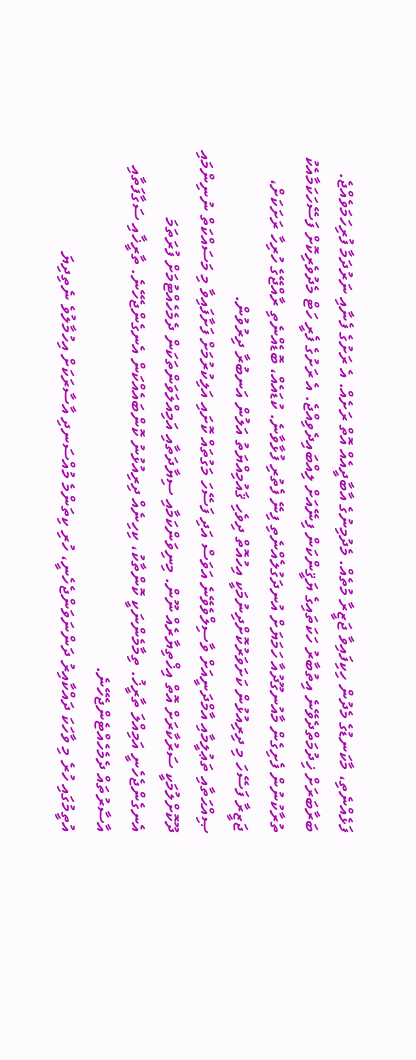ފަޅެއްނެތި، މާކަނޑުގެ މެދުން ހިކިފައިވާ ޖަޒީރާ މުތެއް. މެދުމިނުގެ އާބާދީއެއް އޮތް ރަށެއް. އެ ރަށުގެ ފެނާއި ނަރުދަމާ ފުރިހަމަވެއްޖެ. ބަރާބަރަށް ޚިދުމަތްދެވޭނެ އިތުބާރު ހަކަތައިގެ ޔަޤީންކަން ފިނޭއަށް ލިއްބައިދެވިއްޖެ. އެ ރަށުގެ ފެރީ ހަޓް މެދުވެރިކޮށް ފަސޭހަކަމާއެކު ތުރާކުނުން ފެށިގެން މާއުނގޫދުއާ ހަމަޔަށް އުނދަގުލެއްނެތި ފިނޭ ފެތުރި ފުޅާވާނެ. ކުޑައެއް، ބޮޑެއްނެތި ރާއްޖޭގެ ހުރިހާ ރަށަކަށް، ޖަޒީރާ ފަސޭހަ މި ދިރިއުޅުން ކަށަވަރުކޮށްދިނުމަކީ އިހުއޮތް ދިވެހި ޤައުމިއްޔަތު އަލުން އަނބުރާ ދިރުވުން.
ޞިއްޙަތާއި ތަޢުލީމާއި އާމްދަނީއަށް ވާސިލްވެވޭނެ އަވަސް އަދި ފަސޭހަ މަގުތައް ކޮށައި އަލިކުރުމަށް ފަށާފައިވާ މި މަސައްކަތް ނުނިންމައި ދޫކޮށްލުމަކީ ސަރުކާރަށް އޮތް އިޚްތިޔާރެއް ނޫން. މިނިވަންކަމާއި ސިޔާދަތާއި އަމިއްލަވަންތަކަން ދެމެހެއްޓުމަށް ފުރަތަމަ އެނގެންޖެހެނީ އަމިއްލަ ތާރީޚު. ތިމާމެންނަކީ ކޮންތާކު، ކިހިނެއް ދިރިއުޅުނު ކޮންބައެއްކަން އެނގެންޖެހޭނެ. ތާރީޚާއި ސަގާފަތާއި އާސާރުތައް ދެމެހެއްޓެންޖެހޭނެ.
އުތީމުގައި ހުރެ މި ވާހަކަ ދައްކާއިރު ދަންނަވަންޖެހެނީ، ހުރި ކިތަންމެ މުއްސަނދި އާސާރަކަށް އިހުމާލުވެ ނެތިދިޔަ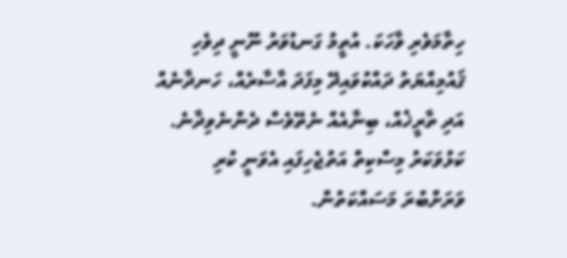ހިތާމަވެރި ވާހަކަ. އުތީމު ގަނޑުވަރު ނޫނީ ދިވެހި ޤައުމިއްޔަތު ދައްކުވައިދޭ މިފަދަ އާސާރެއް، ހަނދާނެއް އަދި ތާރީޚެއް، ބިނާއެއް ނެތޭވެސް ދެންނެވިދާނެ. ކަޅުވަކަރު މިސްކިތް އަތުޖެހިފައި އެވަނީ ކުރި ވަރަށްބުރަ މަސައްކަތުން.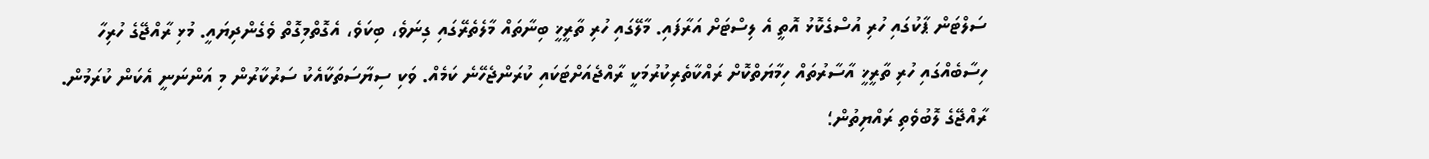ސަލްޓަން ޕާކުގައި ހުރި އުސްގެކޮޅު އޮތީ އެ ލިސްޓަށް އަރާފައި. މާލޭގައި ހުރި ތާރީޚީ ބިނާތައް މާލެތެރޭގައި ގިނަވެ، ބިކަވެ، އެގޮތްމިގޮތް ވެގެންދިޔައީ. މުޅި ރާއްޖޭގެ ހުރިހާ ހިސާބެއްގައި ހުރި ތާރީޚީ އާސާރުތައް ހިމާޔަތްކޮށް ރައްކާތެރިކުރުމަކީ ރާއްޖެއަށްޓަކައި ކުރަންޖެހޭނެ ކަމެއް. ވަކި ސިޔާސަތަކާއެކު ސަރުކާރުން މި އަންނަނީ އެކަން ކުރަމުން.
ރާއްޖޭގެ ލޮބުވެތި ރައްޔިތުން؛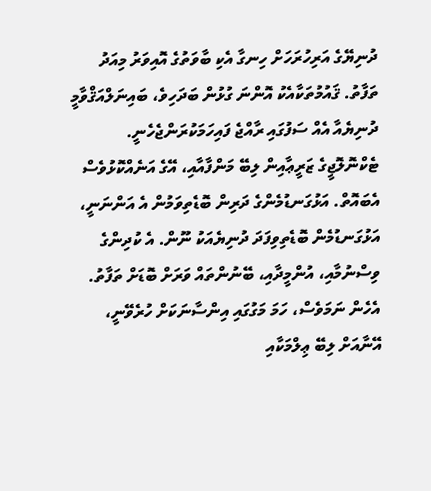ދުނިޔޭގެ އަރިހުރަހަށް ހިނގާ އެކި ބާވަތުގެ އޮއިވަރު މިއަދު ތަފާތު. ޤައުމުތަކާއެކު އޮންނަ ގުޅުން ބަދަހިވެ، ބައިނަލްއަޤްވާމީ ދުނިޔެއާ އެއް ސަފުގައި ރާއްޖެ ފައިހަމަކުރަންޖެހެނީ. ޓެކްނޮލޮޖީގެ ޒަރީޢާއިން ލިބޭ މަންފާއާއި، އޭގެ އަނެއްކޮޅުވެސް އެބައޮތް. އަޅުގަނޑުމެންގެ ދަރިން ބޮޑެތިވަމުން އެ އަންނަނީ، އަޅުގަނޑުމެން ބޮޑެތިވިފަދަ ދުނިޔެއަކު ނޫން. އެ ކުދިންގެ ވިސްނުމާއި، އުންމީދާއި، ބޭނުންތައް ވަރަށް ބޮޑަށް ތަފާތު. އެހެން ނަމަވެސް، ހަމަ މަގުގައި އިންސާނަކަށް ހުރެވޭނީ، އޭނާއަށް ލިބޭ ޢިލްމަކާއި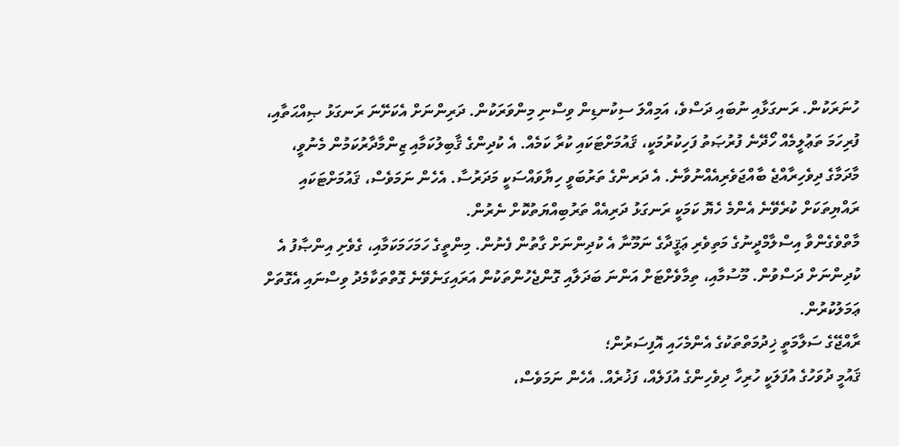ހުނަރަކުން. ރަނގަޅާއި ނުބައި ދަސްވެ، އަމިއްލަ ސިކުނޑިން ވިސްނި މިންވަރަކުން. ދަރިންނަށް އެކަށޭނަ ރަނގަޅު ޞިއްޙަތާއި، ފުރިހަމަ ތަޢުލީމެއް ހޯދޭނެ ފުރުޞަތު ފަހިކުރުމަކީ، ޤައުމަށްޓަކައި ކުރާ ކަމެއް. އެ ކުދިންގެ ޤާބިލުކަމާއި ޒިންމާދާރުކަމުން މެނުވީ، މާދަމާގެ ދިވެހިރާއްޖެ ބާއްޖަވެރިއެއްނުވާނެ. އެ ދަރންގެ ތަރުބަވީ ހިޔާވައްސަކީ މަދަރުސާ. އެހެން ނަމަވެސް، ޤައުމަށްޓަކައި ރައްޔިތަކަށް ކުރެވޭނެ އެންމެ ހެޔޮ ކަމަކީ ރަނގަޅު ދަރިއެއް ތަރުބިއްޔަތުކޮށް ނެރުން.
މާތްވެގެންވާ އިސްލާމްދީނުގެ މަތިވެރި ޢަޤީދާގެ ނަމޫނާ އެ ކުދިންނަށް ގާތުން ފެނުން. މިންތީގެ ހަމަހަމަކަމާއި، ގެވެށި އިންޞާފު އެ ކުދިންނަށް ދަސްވުން. މޫސުމާއި، ތިމާވެށްޓަށް އަންނަ ބަދަލާއި ގޮންޖެހުންތަކުން އަރައިގަނެވޭނެ ގޮތްތަކާމެދު ވިސްނައި އެގޮތަށް ޢަމަލުކުރުން.
ރާއްޖޭގެ ސަލާމަތީ ޚިދުމަތްތަކުގެ އެންމެހައި އޮފިސަރުން؛
ޤައުމީ ދުވަހުގެ އުފަލަކީ ހުރިހާ ދިވެހިންގެ އުފަލެއް، ފަޚުރެއް. އެހެން ނަމަވެސް،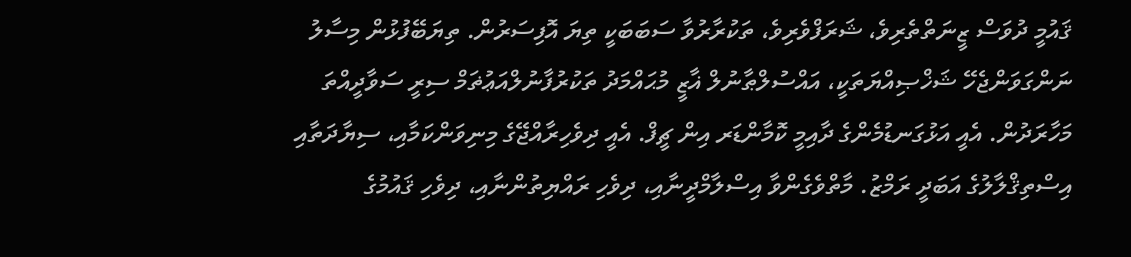ޤައުމީ ދުވަސް ޒީނަތްތެރިވެ، ޝަރަފްވެރިވެ، ތަކުރާރުވާ ސަބަބަކީ ތިޔަ އޮފިސަރުން. ތިޔަބޭފުޅުން މިސާލު ނަންގަވަންޖެހޭ ޝަޚްޞިއްޔަތަކީ، އައްސުލްޠާނުލް ޣާޒީ މުޙައްމަދު ތަކުރުފާނުލްއަޢުޡަމް ސިރީ ސަވާދީއްތަ މަހާރަދުން. އެއީ އަޅުގަނޑުމެންގެ ދާއިމީ ކޮމާންޑަރ އިން ޗީފް. އެއީ ދިވެހިރާއްޖޭގެ މިނިވަންކަމާއި، ސިޔާދަތާއި އިސްތިޤްލާލުގެ އަބަދީ ރަމްޒު. މާތްވެގެންވާ އިސްލާމްދީނާއި، ދިވެހި ރައްޔިތުންނާއި، ދިވެހި ޤައުމުގެ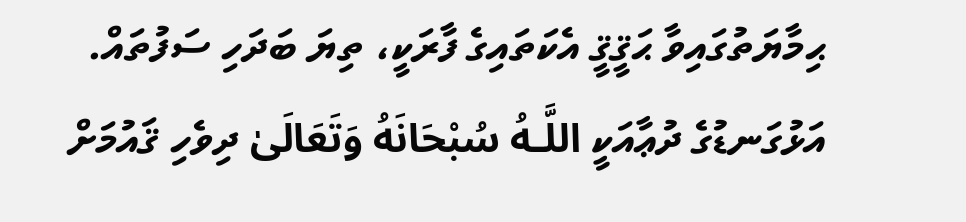ޙިމާޔަތުގައިވާ ޙަޤީޤީ އެކަތައިގެ ފާރަކީ، ތިޔަ ބަދަހި ސަފުތައް.
އަޅުގަނޑުގެ ދުޢާއަކީ اللَّـهُ سُبْحَانَهُ وَتَعَالَىٰ ދިވެހި ޤައުމަށް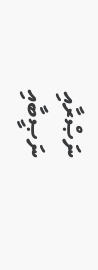ނަޞްރާއި ނަޞީބާއި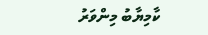ކާމިޔާބު މިންވަރު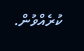ކުރެއްވުން.